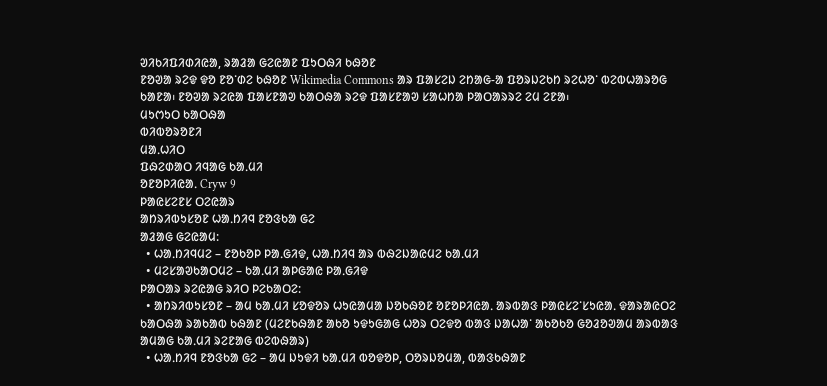ᱣᱤᱠᱤᱯᱤᱰᱤᱭᱟ, ᱨᱟᱲᱟ ᱜᱮᱭᱟᱱ ᱯᱩᱛᱷᱤ ᱠᱷᱚᱱ
ᱱᱚᱣᱟ ᱨᱮᱫ ᱫᱚ ᱱᱚᱸᱰᱮ ᱠᱷᱚᱱ Wikimedia Commons ᱟᱨ ᱯᱟᱥᱮᱡ ᱮᱴᱟᱜ-ᱟ ᱯᱚᱨᱡᱮᱠᱴ ᱨᱮᱦᱚᱸ ᱵᱮᱵᱦᱟᱨᱚᱜ ᱠᱟᱱᱟ᱾ ᱱᱚᱣᱟ ᱨᱮᱭᱟ ᱯᱟᱥᱱᱟᱣ ᱠᱟᱛᱷᱟ ᱨᱮᱫ ᱯᱟᱥᱱᱟᱣ ᱥᱟᱦᱴᱟ ᱞᱟᱛᱟᱨᱨᱮ ᱮᱢ ᱮᱱᱟ᱾
ᱢᱩᱬᱩᱛ ᱠᱟᱛᱷᱟ
ᱵᱤᱵᱚᱨᱚᱱᱤ
ᱢᱟᱹᱦᱤᱛ
ᱯᱷᱮᱰᱟᱛ ᱤᱧᱟᱜ ᱠᱟᱹᱢᱤ
ᱚᱱᱚᱞᱤᱭᱟᱹ Cryw 9
ᱞᱟᱭᱥᱮᱱᱥ ᱛᱮᱭᱟᱨ
ᱟᱴᱨᱤᱵᱩᱥᱚᱱ ᱦᱟᱹᱴᱤᱧ ᱱᱚᱝᱠᱟ ᱜᱮ
ᱟᱲᱟᱜ ᱜᱮᱭᱟᱢ:
  • ᱦᱟᱹᱴᱤᱧᱢᱮ – ᱱᱚᱠᱚᱞ ᱞᱟᱹᱜᱤᱫ, ᱦᱟᱹᱴᱤᱧ ᱟᱨ ᱵᱷᱮᱡᱟᱭᱢᱮ ᱠᱟᱹᱢᱤ
  • ᱢᱮᱥᱟᱣᱠᱟᱛᱢᱮ – ᱠᱟᱹᱢᱤ ᱟᱞᱜᱟᱭ ᱞᱟᱹᱜᱤᱫ
ᱞᱟᱛᱟᱨ ᱨᱮᱭᱟᱜ ᱨᱤᱛ ᱞᱮᱠᱟᱛᱮ:
  • ᱟᱴᱨᱤᱵᱩᱥᱚᱱ – ᱟᱢ ᱠᱟᱹᱢᱤ ᱥᱚᱫᱚᱨ ᱦᱩᱭᱟᱢᱟ ᱡᱚᱠᱷᱚᱱ ᱚᱱᱚᱞᱤᱭᱟᱹ ᱟᱨᱵᱟᱝ ᱞᱟᱭᱥᱮᱸᱥᱩᱭᱟᱹ ᱫᱟᱨᱟᱭᱛᱮ ᱠᱟᱛᱷᱟ ᱨᱟᱠᱟᱵ ᱠᱷᱟᱱ (ᱢᱮᱱᱠᱷᱟᱱ ᱟᱠᱚ ᱩᱫᱩᱜᱟᱜ ᱦᱚᱨ ᱛᱮᱫᱚ ᱵᱟᱝ ᱡᱟᱦᱟᱸ ᱟᱠᱚᱠᱚ ᱜᱚᱲᱚᱣᱟᱢ ᱟᱨᱵᱟᱝ ᱟᱢᱟᱜ ᱠᱟᱹᱢᱤ ᱨᱮᱱᱟᱜ ᱵᱮᱵᱷᱟᱨ)
  • ᱦᱟᱹᱴᱤᱧ ᱱᱚᱝᱠᱟ ᱜᱮ – ᱟᱢ ᱡᱩᱫᱤ ᱠᱟᱹᱢᱤ ᱵᱚᱫᱚᱞ, ᱛᱚᱨᱡᱚᱢᱟ, ᱵᱟᱝᱠᱷᱟᱱ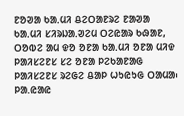ᱱᱚᱣᱟ ᱠᱟᱹᱢᱤ ᱪᱮᱛᱟᱱᱨᱮ ᱱᱟᱣᱟ ᱠᱟᱹᱢᱤ ᱥᱤᱨᱡᱟᱹᱣᱮᱢ ᱛᱮᱭᱟᱨ ᱠᱷᱟᱱ, ᱛᱚᱵᱮ ᱟᱢ ᱫᱚ ᱚᱱᱟ ᱠᱟᱹᱢᱤ ᱚᱱᱟ ᱢᱤᱫ ᱞᱟᱤᱥᱮᱱᱥ ᱥᱮ ᱚᱱᱟ ᱞᱮᱠᱟᱱᱟᱜ ᱞᱟᱤᱥᱮᱱᱥ ᱨᱮᱜᱮ ᱪᱟᱞ ᱦᱩᱭᱩᱜ ᱛᱟᱢᱟ᱾
ᱞᱟ.ᱭᱟᱭ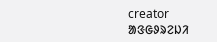creator ᱟᱝᱜᱽᱨᱮᱡᱤ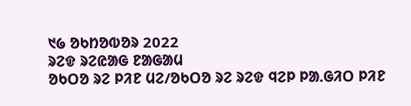᱑᱙ ᱚᱠᱴᱚᱵᱚᱨ 2022
ᱨᱮᱫ ᱨᱮᱭᱟᱜ ᱱᱟᱜᱟᱢ
ᱚᱠᱛᱚ ᱨᱮ ᱞᱤᱱ ᱢᱮ/ᱚᱠᱛᱚ ᱨᱮ ᱨᱮᱫ ᱧᱮᱞ ᱞᱟᱹᱜᱤᱛ ᱞᱤᱱ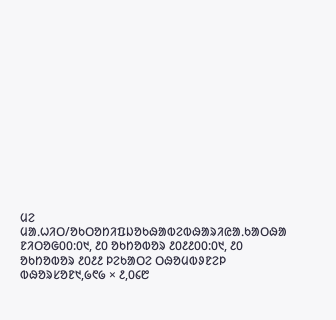ᱢᱮ
ᱢᱟᱹᱦᱤᱛ/ᱚᱠᱛᱚᱴᱤᱯᱡᱚᱠᱷᱟᱵᱮᱵᱷᱟᱨᱤᱭᱟᱹᱠᱟᱛᱷᱟ
ᱱᱤᱛᱚᱜ᱐᱐:᱐᱑, ᱒᱐ ᱚᱠᱴᱚᱵᱚᱨ ᱒᱐᱒᱒᱐᱐:᱐᱑, ᱒᱐ ᱚᱠᱴᱚᱵᱚᱨ ᱒᱐᱒᱒ ᱞᱮᱠᱟᱛᱮ ᱛᱷᱚᱢᱵᱽᱱᱮᱞ ᱵᱷᱚᱨᱥᱚᱱ᱑,᱙᱖᱙ × ᱒,᱐᱔᱘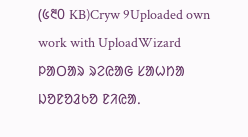(᱕᱓᱐ KB)Cryw 9Uploaded own work with UploadWizard
ᱞᱟᱛᱟᱨ ᱨᱮᱭᱟᱜ ᱥᱟᱦᱴᱟ ᱡᱚᱱᱚᱲᱠᱚ ᱱᱤᱭᱟᱹ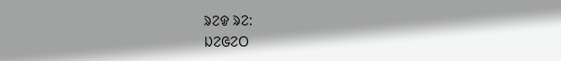ᱨᱮᱫ ᱨᱮ:
ᱡᱮᱜᱮᱛ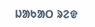ᱡᱟᱠᱟᱛ ᱨᱮᱫ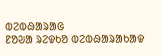ᱵᱮᱵᱷᱟᱨᱟᱜ
ᱱᱚᱶᱟ ᱨᱮᱫᱠᱚ ᱵᱮᱵᱷᱟᱨᱟᱠᱟᱫ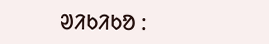ᱣᱤᱠᱤᱠᱚ :